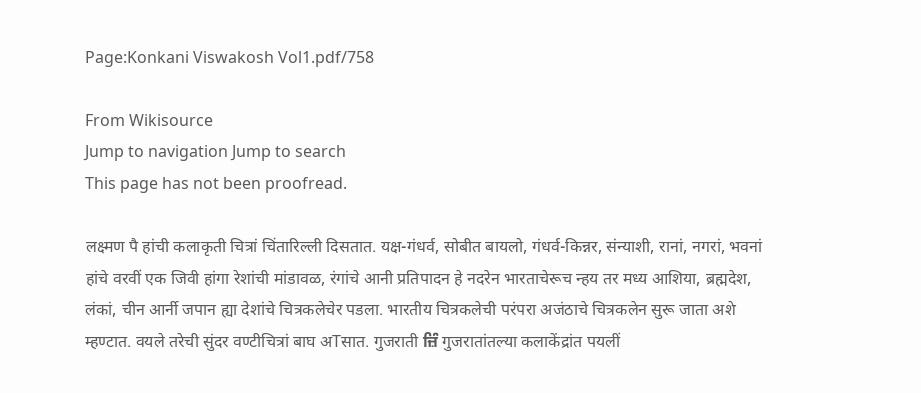Page:Konkani Viswakosh Vol1.pdf/758

From Wikisource
Jump to navigation Jump to search
This page has not been proofread.

लक्ष्मण पै हांची कलाकृती चित्रां चिंतारिल्ली दिसतात. यक्ष-गंधर्व, सोबीत बायलो, गंधर्व-किन्नर, संन्याशी, रानां, नगरां, भवनां हांचे वरवीं एक जिवी हांगा रेशांची मांडावळ, रंगांचे आनी प्रतिपादन हे नदरेन भारताचेरूच न्हय तर मध्य आशिया, ब्रह्मदेश, लंकां, चीन आर्नी जपान ह्या देशांचे चित्रकलेचेर पडला. भारतीय चित्रकलेची परंपरा अजंठाचे चित्रकलेन सुरू जाता अशे म्हण्टात. वयले तरेची सुंदर वण्टीचित्रां बाघ अTसात. गुजराती ਜ਼ਿੰ गुजरातांतल्या कलाकेंद्रांत पयलीं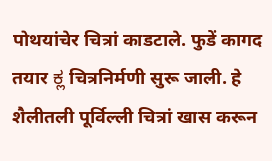पोथयांचेर चित्रां काडटाले. फुडें कागद तयार ಕ್ಲ चित्रनिर्मणी सुरू जाली. हे शैलीतली पूर्विल्ली चित्रां खास करून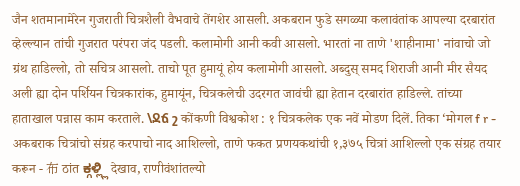जैन शतमानामेरेन गुजराती चित्रशैली वैभवाचे तेंगशेर आसली. अकबरान फुडे सगळ्या कलावंतांक आपल्या दरबारांत व्हेल्ल्यान तांची गुजरात परंपरा जंद पडली. कलामोगी आनी कवी आसलो. भारतां ना ताणे 'शाहीनामा' नांवाचो जो ग्रंथ हाडिल्लो, तो सचित्र आसलो. ताचो पूत हुमायूं होय कलामोगी आसलो. अब्दुस् समद शिराजी आनी मीर सैयद अली ह्या दोन पर्शियन चित्रकारांक, हुमायूंन, चित्रकलेची उदरगत जावंची ह्या हेतान दरबारांत हाडिल्ले. तांच्या हाताखाल पन्नास काम करताले. \Ջճ շ कोंकणी विश्वकोश : १ चित्रकलेक एक नवें मोडण दिलें. तिका ‘मोगल f r - अकबराक चित्रांचो संग्रह करपाचो नाद आशिल्लो, ताणे फकत प्रणयकथांची १,३७५ चित्रां आशिल्लो एक संग्रह तयार करून - 布 ठांत ಕ್ಗಳ್ಲ್ಲಿ देखाव, राणीवंशांतल्यो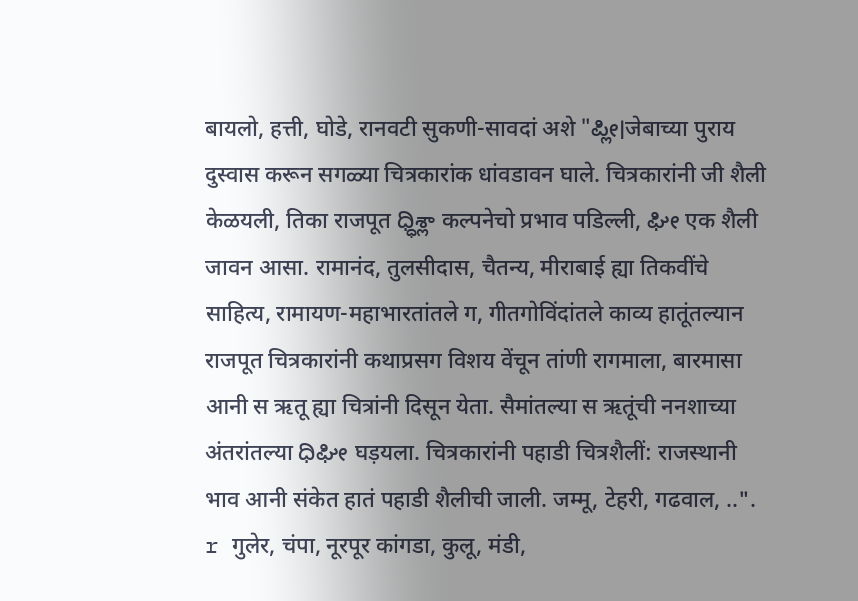बायलो, हत्ती, घोडे, रानवटी सुकणी-सावदां अशे "ಪ್ಲೀ।जेबाच्या पुराय दुस्वास करून सगळ्या चित्रकारांक धांवडावन घाले. चित्रकारांनी जी शैली केळयली, तिका राजपूत ಧ್ಧಿశ్లా कल्पनेचो प्रभाव पडिल्ली, ಘೀ एक शैली जावन आसा. रामानंद, तुलसीदास, चैतन्य, मीराबाई ह्या तिकवींचे साहित्य, रामायण-महाभारतांतले ग, गीतगोविंदांतले काव्य हातूंतल्यान राजपूत चित्रकारांनी कथाप्रसग विशय वेंचून तांणी रागमाला, बारमासा आनी स ऋतू ह्या चित्रांनी दिसून येता. सैमांतल्या स ऋतूंची ननशाच्या अंतरांतल्या ಧಿಘೀ घड़यला. चित्रकारांनी पहाडी चित्रशैलीं: राजस्थानी भाव आनी संकेत हातं पहाडी शैलीची जाली. जम्मू, टेहरी, गढवाल, ..". r गुलेर, चंपा, नूरपूर कांगडा, कुलू, मंडी,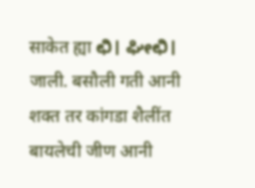साकेत ह्या ಛಿ। ಘೀಛಿ। जाली. बसौली गती आनी शक्त तर कांगडा शैलींत बायलेची जीण आनी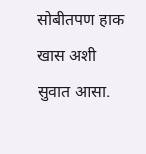सोबीतपण हाक खास अशी सुवात आसा.